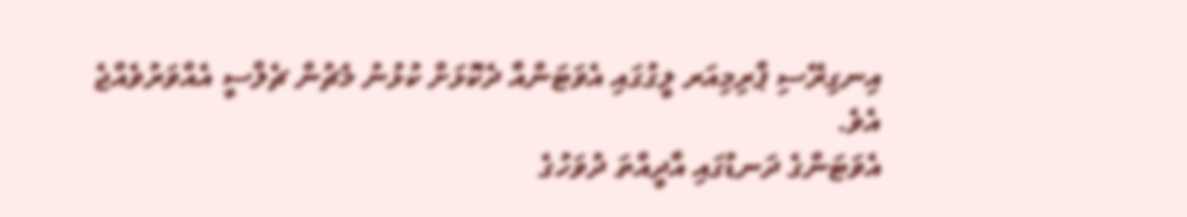އިނގިރޭސި ޕްރިމިއަރ ލީގުގައި އެވަޓަންއާ ދެކޮޅަށް ކުޅުނު މެޗުން ޗެލްސީ އެއްވަރުވެއްޖެ އެވެ.
އެވަޓަންގެ ދަނޑުގައި އާދީއްތަ ދުވަހުގެ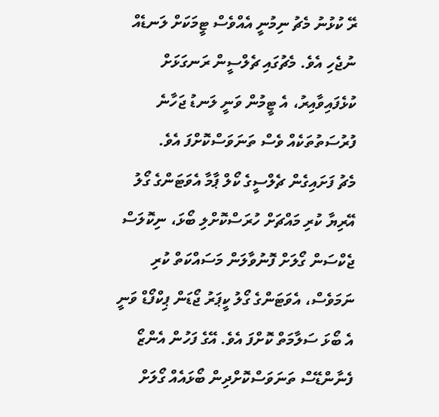ރޭ ކުޅުނު މެޗު ނިމުނީ އެއްވެސް ޓީމަކަށް ލަނޑެއް ނުޖެހި އެވެ. މެޗުގައި ޗެލްސީން ރަނގަޅަށް ކުޅެފައިވާއިރު، އެ ޓީމުން ވަނީ ލަނޑު ޖަހާނެ ފުރުސަތުތަކެއް ވެސް ތަނަވަސްކޮށްފަ އެވެ.
މެޗު ފަށައިގެން ޗެލްސީގެ ކޯލް ޕާމާ އެވަޓަންގެ ގޯލު އޭރިޔާ ކުރި މައްޗަށް ހުރަސްކޮށްލި ބޯޅަ، ނިކޮލަސް ޖެކްސަން ގޯލަށް ފޮނުވާލަން މަސައްކަތް ކުރި ނަމަވެސް، އެވަޓަންގެ ގޯލު ކީޕަރު ޖޯޑަން ޕިކްފޯޑް ވަނީ އެ ބޯޅަ ސަލާމަތް ކޮށްފަ އެވެ. އޭގެ ފަހުން އެންޒޯ ފެނާންޑޭސް ތަނަވަސްކޮށްދިން ބޯޅައެއް ގޯލަށް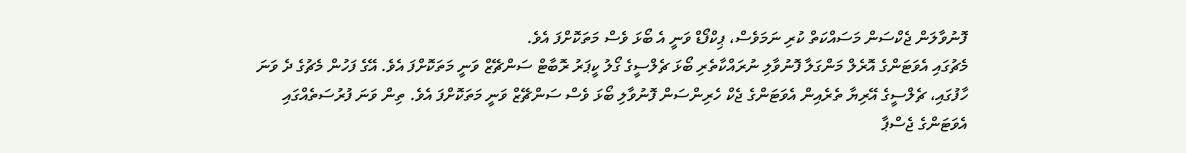ފޮނުވާލަން ޖެކްސަން މަސައްކަތް ކުރި ނަމަވެސް، ޕިކްފޯޑް ވަނީ އެ ބޯޅަ ވެސް މަތަކޮށްފަ އެވެ.
މެޗުގައި އެވަޓަންގެ އޮރެލް މަންގަލާ ފޮނުވާލި ނުރައްކާތެރި ބޯޅަ ޗެލްސީގެ ގޯލު ކީޕަރު ރޮބާޓް ސަންޗޭޒް ވަނީ މަތަކޮށްފަ އެވެ. އޭގެ ފަހުން މެޗުގެ ދެ ވަނަ ހާފުގައި، ޗެލްސީގެ އޭރިޔާ ތެރެއިން އެވަޓަންގެ ޖެކް ހެރިންސަން ފޮނުވާލި ބޯޅަ ވެސް ސަންޗޭޒް ވަނީ މަތަކޮށްފަ އެވެ. ތިން ވަނަ ފުރުސަތެއްގައި އެވަޓަންގެ ޖެސްޕާ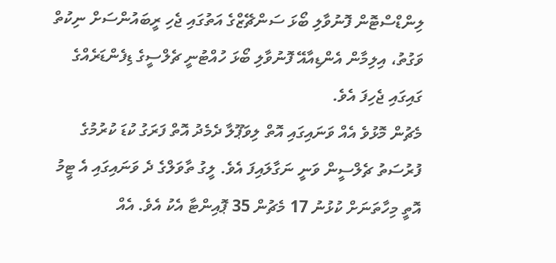ލިންޑްސްޓޮން ފޮނުވާލި ބޯޅަ ސަންޗޭޒްގެ އަތުގައި ޖެހި ރީބައުންސަށް ނިކުތް ވަގުތު، އިލިމާން އެންޑިއާއޭ ފޮނުވާލި ބޯޅަ ހުއްޓުނީ ޗެލްސީގެ ޑިފެންޑަރެއްގެ ގައިގައި ޖެހިފަ އެވެ.
މެޗުން މޮޅުވެ އެއް ވަނައިގައި އޮތް ލިވަޕޫލާ ދެމެދު އޮތް ފަރަގު ކުޑަ ކުރުމުގެ ފުރުސަތު ޗެލްސީން ވަނީ ނަގާލައިފަ އެވެ. ލީގު ތާވަލްގެ ދެ ވަނައިގައި އެ ޓީމު އޮތީ މިހާތަނަށް ކުޅުނު 17 މެޗުން 35 ޕޮއިންޓާ އެކު އެވެ. އެއް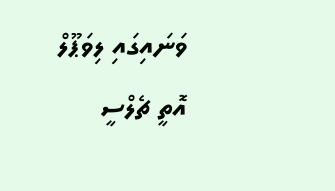ވަނައިގައި ލިވަޕޫލް އޮތީ ޗެލްސީ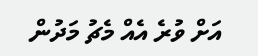އަށް ވުރެ އެއް މެޗު މަދުން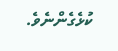ކުޅެގެންނެވެ.